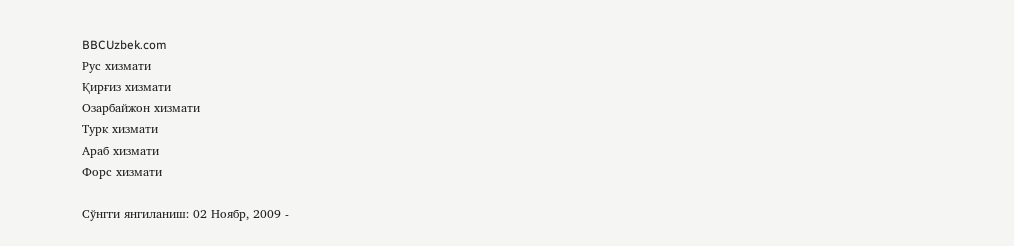BBCUzbek.com
Рус хизмати
Қирғиз хизмати
Озарбайжон хизмати
Турк хизмати
Араб хизмати
Форс хизмати

Сўнгги янгиланиш: 02 Ноябр, 2009 -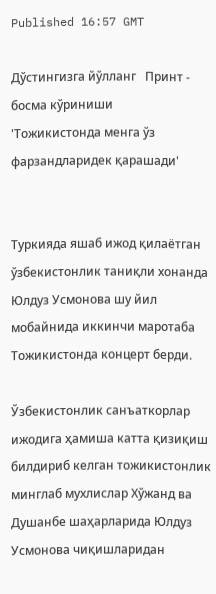Published 16:57 GMT

Дўстингизга йўлланг   Принт - босма кўриниши
'Тожикистонда менга ўз фарзандларидек қарашади'


Туркияда яшаб ижод қилаётган ўзбекистонлик таниқли хонанда Юлдуз Усмонова шу йил мобайнида иккинчи маротаба Тожикистонда концерт берди.

Ўзбекистонлик санъаткорлар ижодига ҳамиша катта қизиқиш билдириб келган тожикистонлик минглаб мухлислар Хўжанд ва Душанбе шаҳарларида Юлдуз Усмонова чиқишларидан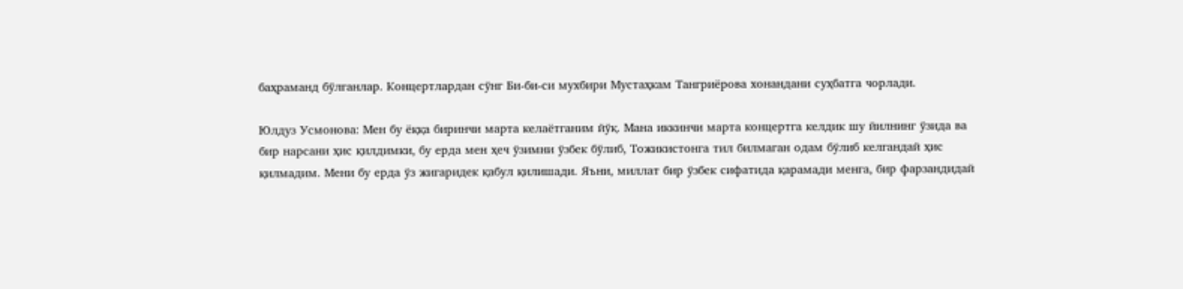баҳраманд бўлганлар. Концертлардан сўнг Би-би-си мухбири Мустаҳкам Тангриёрова хонандани суҳбатга чорлади.

Юлдуз Усмонова: Мен бу ёққа биринчи марта келаётганим йўқ. Мана иккинчи марта концертга келдик шу йилнинг ўзида ва бир нарсани ҳис қилдимки, бу ерда мен ҳеч ўзимни ўзбек бўлиб, Тожикистонга тил билмаган одам бўлиб келгандай ҳис қилмадим. Мени бу ерда ўз жигаридек қабул қилишади. Яъни, миллат бир ўзбек сифатида қарамади менга, бир фарзандидай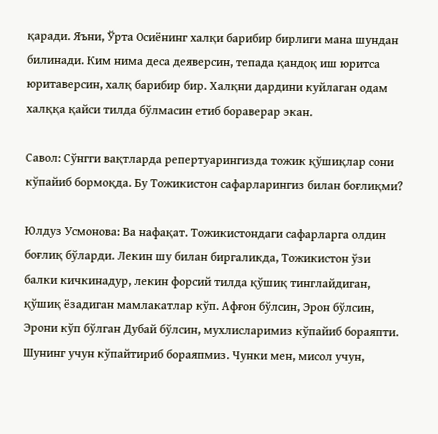қаради. Яъни, Ўрта Осиёнинг халқи барибир бирлиги мана шундан билинади. Ким нима деса деяверсин, тепада қандоқ иш юритса юритаверсин, халқ барибир бир. Халқни дардини куйлаган одам халққа қайси тилда бўлмасин етиб бораверар экан.

Савол: Сўнгги вақтларда репертуарингизда тожик қўшиқлар сони кўпайиб бормоқда. Бу Тожикистон сафарларингиз билан боғлиқми?

Юлдуз Усмонова: Ва нафақат. Тожикистондаги сафарларга олдин боғлиқ бўларди. Лекин шу билан биргаликда, Тожикистон ўзи балки кичкинадур, лекин форсий тилда қўшиқ тинглайдиган, қўшиқ ёзадиган мамлакатлар кўп. Афғон бўлсин, Эрон бўлсин, Эрони кўп бўлган Дубай бўлсин, мухлисларимиз кўпайиб бораяпти. Шунинг учун кўпайтириб бораяпмиз. Чунки мен, мисол учун,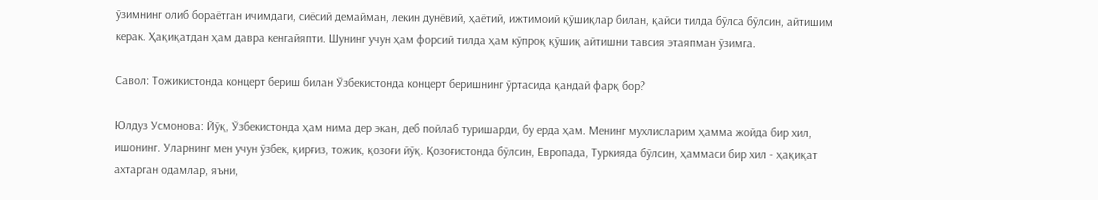ўзимнинг олиб бораётган ичимдаги, сиёсий демайман, лекин дунёвий, ҳаётий, ижтимоий қўшиқлар билан, қайси тилда бўлса бўлсин, айтишим керак. Ҳақиқатдан ҳам давра кенгайяпти. Шунинг учун ҳам форсий тилда ҳам кўпроқ қўшиқ айтишни тавсия этаяпман ўзимга.

Савол: Тожикистонда концерт бериш билан Ўзбекистонда концерт беришнинг ўртасида қандай фарқ бор?

Юлдуз Усмонова: Йўқ, Ўзбекистонда ҳам нима дер экан, деб пойлаб туришарди, бу ерда ҳам. Менинг мухлисларим ҳамма жойда бир хил, ишонинг. Уларнинг мен учун ўзбек, қирғиз, тожик, қозоғи йўқ. Қозоғистонда бўлсин, Европада, Туркияда бўлсин, ҳаммаси бир хил - ҳақиқат ахтарган одамлар, яъни,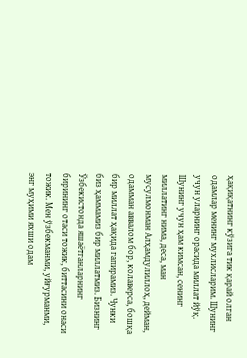ҳақиқатнинг кўзига тик қарай олган одамлар менинг мухлисларим. Шунинг учун уларнинг орасида миллат йўқ. Шунинг учун ҳам кимсан, сенинг миллатинг нима, деса, ман мусулмонман Алҳамдулиллоҳ, дейман, одамман аввалом бор, колаверса, бошқа бир миллат ҳақида гапирамиз. Чунки биз ҳаммамиз бир миллатмиз. Бизнинг Ўзбекистонда яшаётганларнинг бирининг отаси тожик, биттасини онаси тожик. Мен ўзбекманми, уйғурманми, энг муҳими яхши одам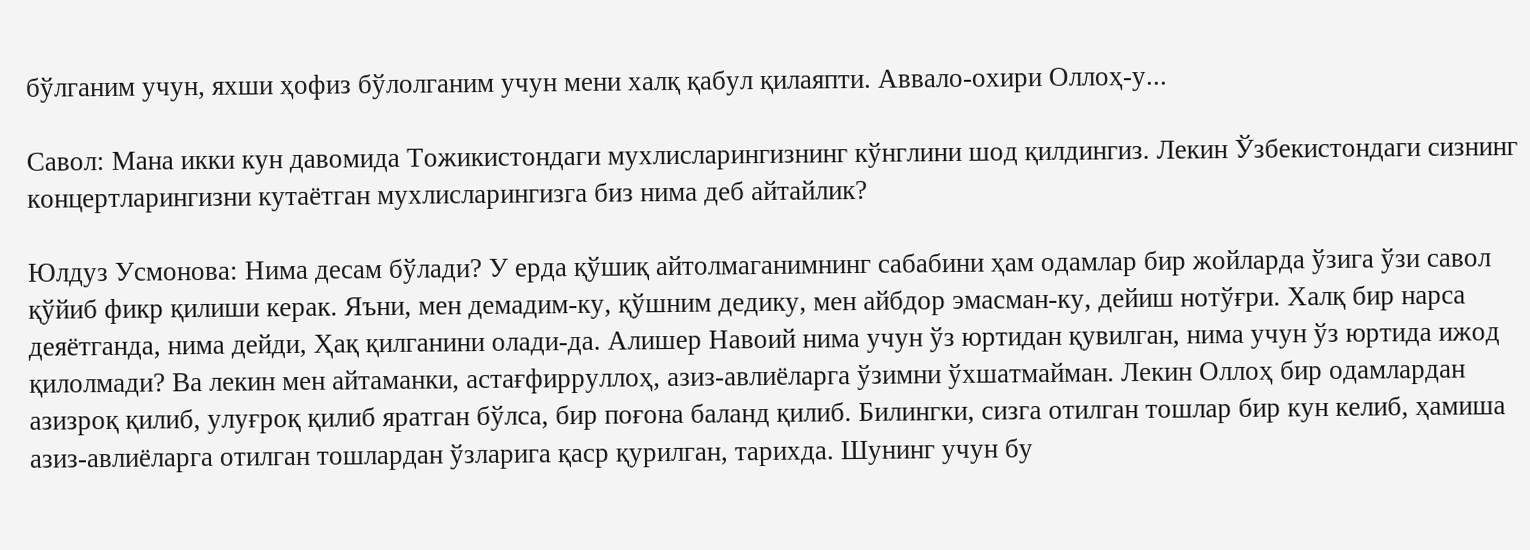бўлганим учун, яхши ҳофиз бўлолганим учун мени халқ қабул қилаяпти. Аввало-охири Оллоҳ-у...

Савол: Мана икки кун давомида Тожикистондаги мухлисларингизнинг кўнглини шод қилдингиз. Лекин Ўзбекистондаги сизнинг концертларингизни кутаётган мухлисларингизга биз нима деб айтайлик?

Юлдуз Усмонова: Нима десам бўлади? У ерда қўшиқ айтолмаганимнинг сабабини ҳам одамлар бир жойларда ўзига ўзи савол қўйиб фикр қилиши керак. Яъни, мен демадим-ку, қўшним дедику, мен айбдор эмасман-ку, дейиш нотўғри. Халқ бир нарса деяётганда, нима дейди, Ҳақ қилганини олади-да. Алишер Навоий нима учун ўз юртидан қувилган, нима учун ўз юртида ижод қилолмади? Ва лекин мен айтаманки, астағфирруллоҳ, азиз-авлиёларга ўзимни ўхшатмайман. Лекин Оллоҳ бир одамлардан азизроқ қилиб, улуғроқ қилиб яратган бўлса, бир поғона баланд қилиб. Билингки, сизга отилган тошлар бир кун келиб, ҳамиша азиз-авлиёларга отилган тошлардан ўзларига қаср қурилган, тарихда. Шунинг учун бу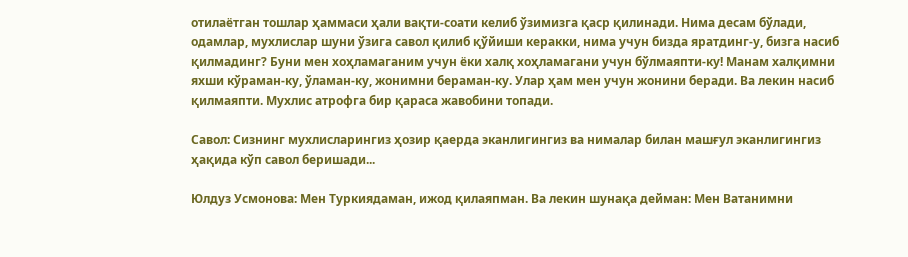отилаётган тошлар ҳаммаси ҳали вақти-соати келиб ўзимизга қаср қилинади. Нима десам бўлади, одамлар, мухлислар шуни ўзига савол қилиб қўйиши керакки, нима учун бизда яратдинг-у, бизга насиб қилмадинг? Буни мен хоҳламаганим учун ёки халқ хоҳламагани учун бўлмаяпти-ку! Манам халқимни яхши кўраман-ку, ўламан-ку, жонимни бераман-ку. Улар ҳам мен учун жонини беради. Ва лекин насиб қилмаяпти. Мухлис атрофга бир қараса жавобини топади.

Савол: Сизнинг мухлисларингиз ҳозир қаерда эканлигингиз ва нималар билан машғул эканлигингиз ҳақида кўп савол беришади...

Юлдуз Усмонова: Мен Туркиядаман, ижод қилаяпман. Ва лекин шунақа дейман: Мен Ватанимни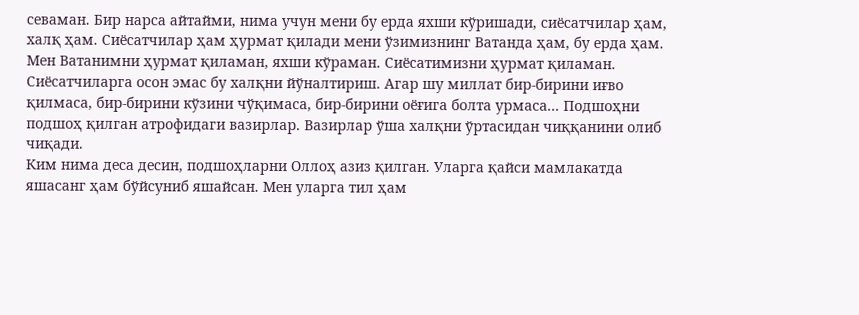севаман. Бир нарса айтайми, нима учун мени бу ерда яхши кўришади, сиёсатчилар ҳам, халқ ҳам. Сиёсатчилар ҳам ҳурмат қилади мени ўзимизнинг Ватанда ҳам, бу ерда ҳам. Мен Ватанимни ҳурмат қиламан, яхши кўраман. Сиёсатимизни ҳурмат қиламан. Сиёсатчиларга осон эмас бу халқни йўналтириш. Агар шу миллат бир-бирини иғво қилмаса, бир-бирини кўзини чўқимаса, бир-бирини оёғига болта урмаса... Подшоҳни подшоҳ қилган атрофидаги вазирлар. Вазирлар ўша халқни ўртасидан чиққанини олиб чиқади.
Ким нима деса десин, подшоҳларни Оллоҳ азиз қилган. Уларга қайси мамлакатда яшасанг ҳам бўйсуниб яшайсан. Мен уларга тил ҳам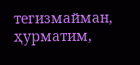тегизмайман, ҳурматим,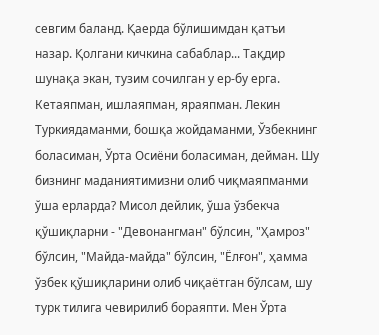севгим баланд. Қаерда бўлишимдан қатъи назар. Қолгани кичкина сабаблар... Тақдир шунақа экан, тузим сочилган у ер-бу ерга. Кетаяпман, ишлаяпман, яраяпман. Лекин Туркиядаманми, бошқа жойдаманми, Ўзбекнинг боласиман, Ўрта Осиёни боласиман, дейман. Шу бизнинг маданиятимизни олиб чиқмаяпманми ўша ерларда? Мисол дейлик, ўша ўзбекча қўшиқларни - "Девонангман" бўлсин, "Ҳамроз" бўлсин, "Майда-майда" бўлсин, "Ёлғон", ҳамма ўзбек қўшиқларини олиб чиқаётган бўлсам, шу турк тилига чевирилиб бораяпти. Мен Ўрта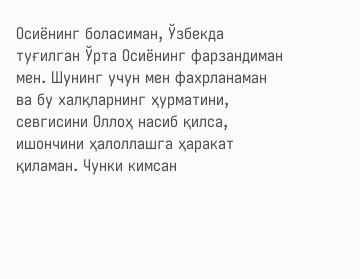Осиёнинг боласиман, Ўзбекда туғилган Ўрта Осиёнинг фарзандиман мен. Шунинг учун мен фахрланаман ва бу халқларнинг ҳурматини, севгисини Оллоҳ насиб қилса, ишончини ҳалоллашга ҳаракат қиламан. Чунки кимсан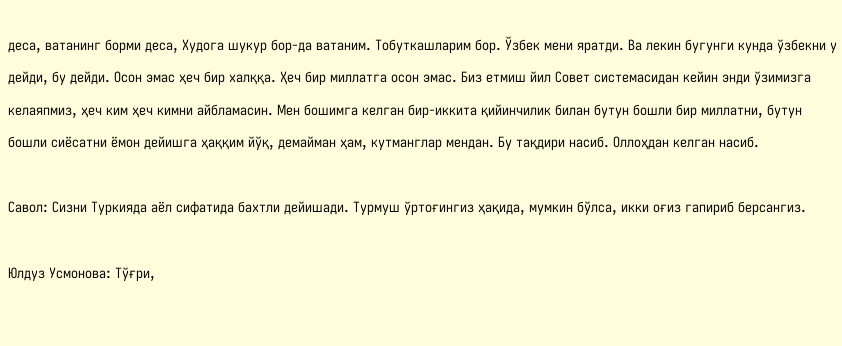деса, ватанинг борми деса, Худога шукур бор-да ватаним. Тобуткашларим бор. Ўзбек мени яратди. Ва лекин бугунги кунда ўзбекни у дейди, бу дейди. Осон эмас ҳеч бир халққа. Ҳеч бир миллатга осон эмас. Биз етмиш йил Совет системасидан кейин энди ўзимизга келаяпмиз, ҳеч ким ҳеч кимни айбламасин. Мен бошимга келган бир-иккита қийинчилик билан бутун бошли бир миллатни, бутун бошли сиёсатни ёмон дейишга ҳаққим йўқ, демайман ҳам, кутманглар мендан. Бу тақдири насиб. Оллоҳдан келган насиб.

Савол: Сизни Туркияда аёл сифатида бахтли дейишади. Турмуш ўртоғингиз ҳақида, мумкин бўлса, икки оғиз гапириб берсангиз.

Юлдуз Усмонова: Тўғри,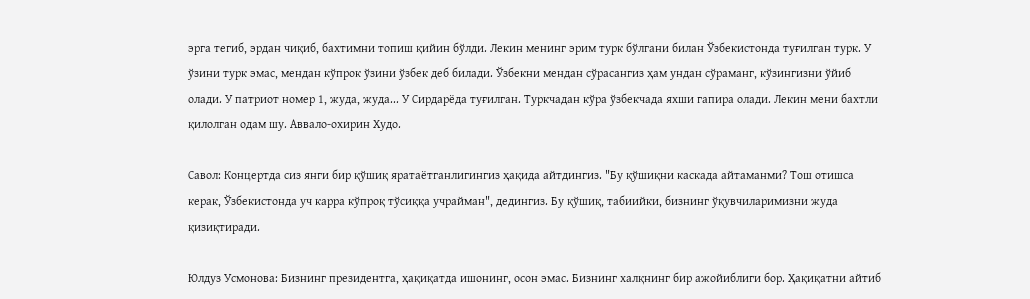эрга тегиб, эрдан чиқиб, бахтимни топиш қийин бўлди. Лекин менинг эрим турк бўлгани билан Ўзбекистонда туғилган турк. У ўзини турк эмас, мендан кўпрок ўзини ўзбек деб билади. Ўзбекни мендан сўрасангиз ҳам ундан сўраманг, кўзингизни ўйиб олади. У патриот номер 1, жуда, жуда... У Сирдарёда туғилган. Туркчадан кўра ўзбекчада яхши гапира олади. Лекин мени бахтли қилолган одам шу. Аввало-охирин Худо.

Савол: Концертда сиз янги бир қўшиқ яратаётганлигингиз ҳақида айтдингиз. "Бу қўшиқни каскада айтаманми? Тош отишса керак, Ўзбекистонда уч карра кўпроқ тўсиққа учрайман", дедингиз. Бу қўшиқ, табиийки, бизнинг ўқувчиларимизни жуда қизиқтиради.

Юлдуз Усмонова: Бизнинг президентга, ҳақиқатда ишонинг, осон эмас. Бизнинг халқнинг бир ажойиблиги бор. Ҳақиқатни айтиб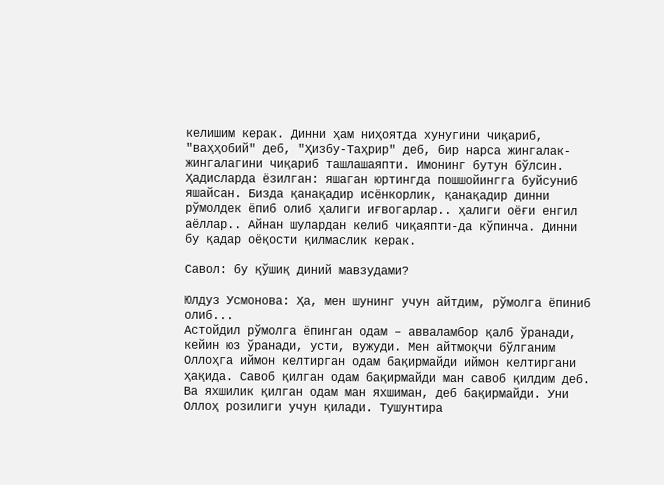келишим керак. Динни ҳам ниҳоятда хунугини чиқариб, "ваҳҳобий" деб, "Ҳизбу-Таҳрир" деб, бир нарса жингалак-жингалагини чиқариб ташлашаяпти. Имонинг бутун бўлсин. Ҳадисларда ёзилган: яшаган юртингда пошшойингга буйсуниб яшайсан. Бизда қанақадир исёнкорлик, қанақадир динни рўмолдек ёпиб олиб ҳалиги иғвогарлар.. ҳалиги оёғи енгил аёллар.. Айнан шулардан келиб чиқаяпти-да кўпинча. Динни бу қадар оёқости қилмаслик керак.

Савол: бу қўшиқ диний мавзудами?

Юлдуз Усмонова: Ҳа, мен шунинг учун айтдим, рўмолга ёпиниб олиб...
Астойдил рўмолга ёпинган одам – авваламбор қалб ўранади, кейин юз ўранади, усти, вужуди. Мен айтмоқчи бўлганим Оллоҳга иймон келтирган одам бақирмайди иймон келтиргани ҳақида. Савоб қилган одам бақирмайди ман савоб қилдим деб. Ва яхшилик қилган одам ман яхшиман, деб бақирмайди. Уни Оллоҳ розилиги учун қилади. Тушунтира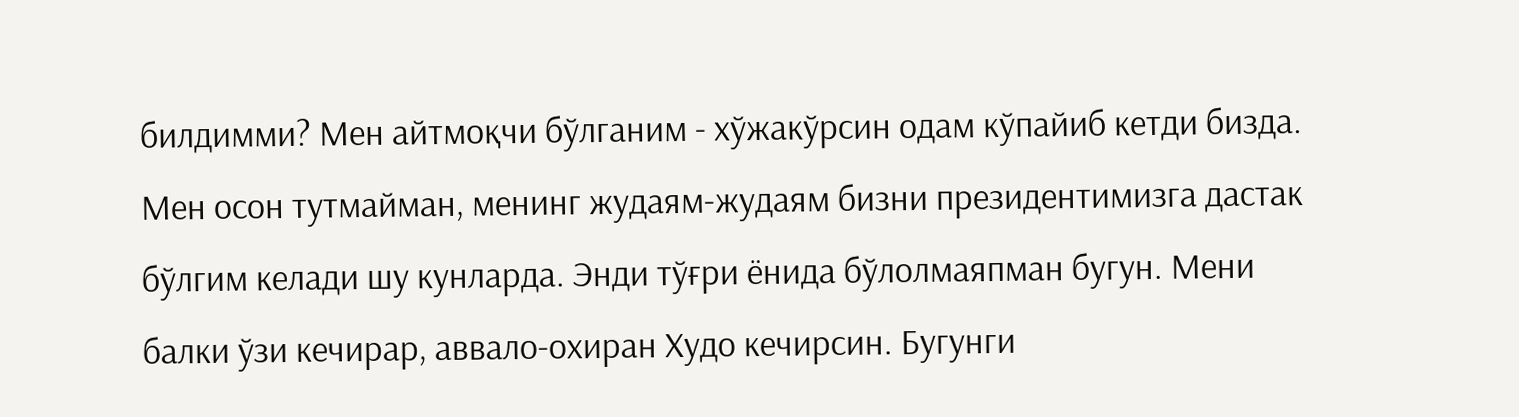билдимми? Мен айтмоқчи бўлганим - хўжакўрсин одам кўпайиб кетди бизда. Мен осон тутмайман, менинг жудаям-жудаям бизни президентимизга дастак бўлгим келади шу кунларда. Энди тўғри ёнида бўлолмаяпман бугун. Мени балки ўзи кечирар, аввало-охиран Худо кечирсин. Бугунги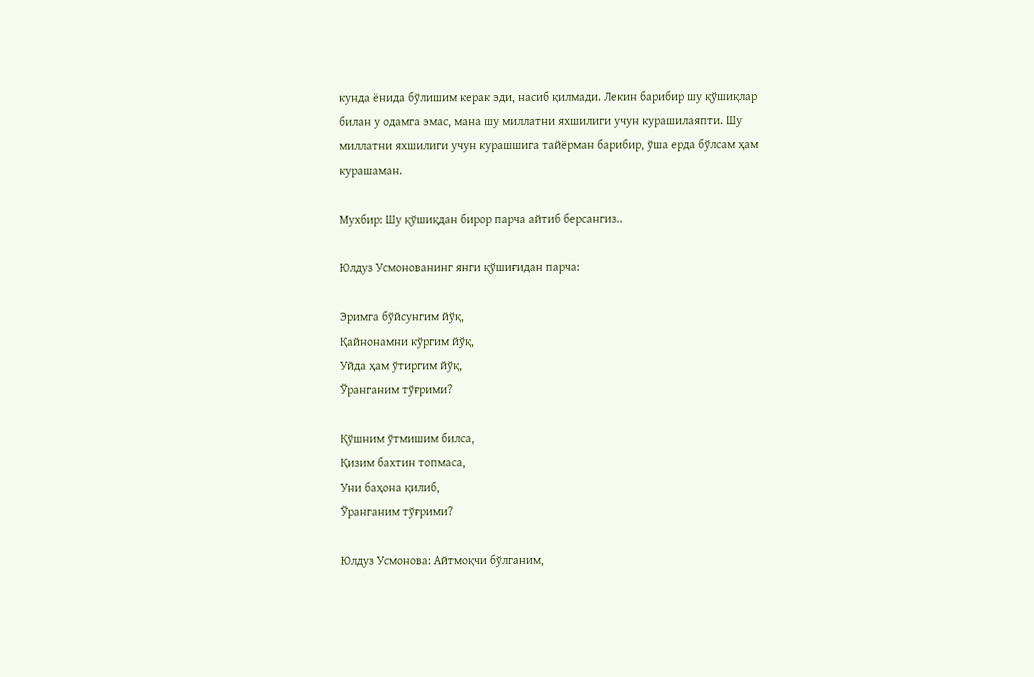кунда ёнида бўлишим керак эди, насиб қилмади. Лекин барибир шу қўшиқлар билан у одамга эмас, мана шу миллатни яхшилиги учун курашилаяпти. Шу миллатни яхшилиги учун курашшига тайёрман барибир, ўша ерда бўлсам ҳам курашаман.

Мухбир: Шу қўшиқдан бирор парча айтиб берсангиз..

Юлдуз Усмонованинг янги қўшиғидан парча:

Эримга бўйсунгим йўқ,
Қайнонамни кўргим йўқ,
Уйда ҳам ўтиргим йўқ,
Ўранганим тўғрими?

Қўшним ўтмишим билса,
Қизим бахтин топмаса,
Уни баҳона қилиб,
Ўранганим тўғрими?

Юлдуз Усмонова: Айтмоқчи бўлганим,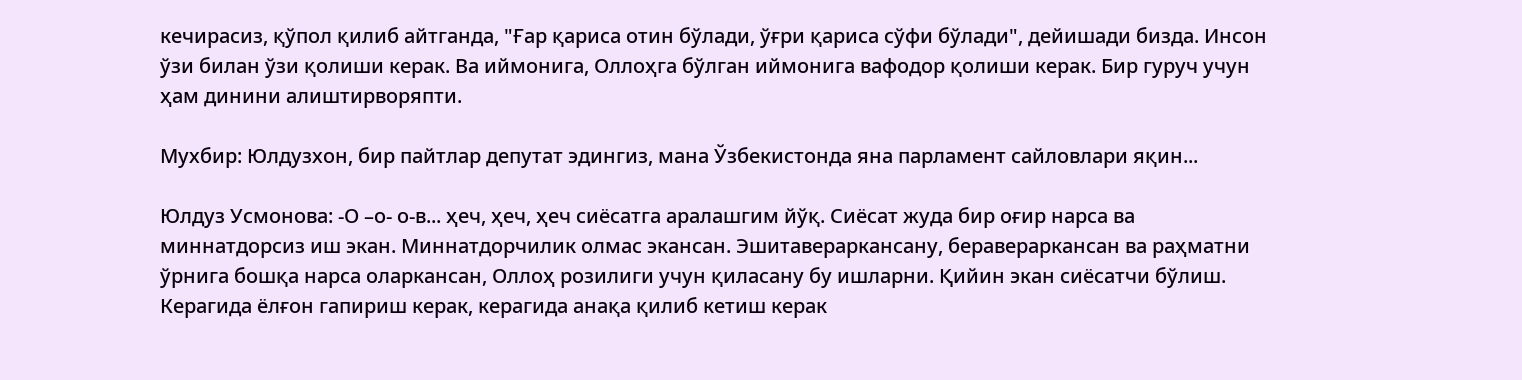кечирасиз, қўпол қилиб айтганда, "Ғар қариса отин бўлади, ўғри қариса сўфи бўлади", дейишади бизда. Инсон ўзи билан ўзи қолиши керак. Ва иймонига, Оллоҳга бўлган иймонига вафодор қолиши керак. Бир гуруч учун ҳам динини алиштирворяпти.

Мухбир: Юлдузхон, бир пайтлар депутат эдингиз, мана Ўзбекистонда яна парламент сайловлари яқин...

Юлдуз Усмонова: -О –о- о-в... ҳеч, ҳеч, ҳеч сиёсатга аралашгим йўқ. Сиёсат жуда бир оғир нарса ва миннатдорсиз иш экан. Миннатдорчилик олмас экансан. Эшитавераркансану, беравераркансан ва раҳматни ўрнига бошқа нарса оларкансан, Оллоҳ розилиги учун қиласану бу ишларни. Қийин экан сиёсатчи бўлиш. Керагида ёлғон гапириш керак, керагида анақа қилиб кетиш керак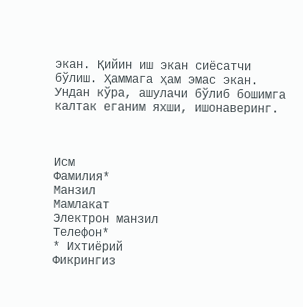экан. Қийин иш экан сиёсатчи бўлиш. Ҳаммага ҳам эмас экан. Ундан кўра, ашулачи бўлиб бошимга калтак еганим яхши, ишонаверинг.



Исм
Фамилия*
Манзил
Мамлакат
Электрон манзил
Телефон*
* Ихтиёрий
Фикрингиз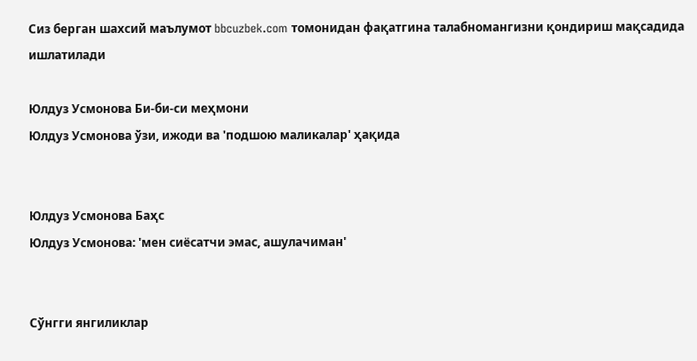Сиз берган шахсий маълумот bbcuzbek.com томонидан фақатгина талабномангизни қондириш мақсадида ишлатилади

Юлдуз Усмонова Би-би-си меҳмони
Юлдуз Усмонова ўзи, ижоди ва 'подшою маликалар' ҳақида


Юлдуз Усмонова Баҳс
Юлдуз Усмонова: 'мен сиёсатчи эмас, ашулачиман'


Сўнгги янгиликлар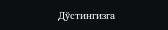Дўстингизга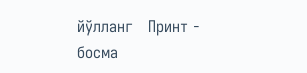йўлланг   Принт - босма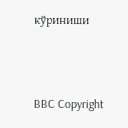кўриниши



BBC Copyright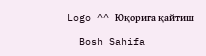Logo ^^ Юқорига қайтиш

  Bosh Sahifa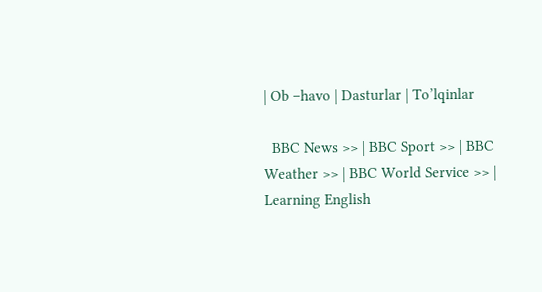| Ob –havo | Dasturlar | To’lqinlar

  BBC News >> | BBC Sport >> | BBC Weather >> | BBC World Service >> | Learning English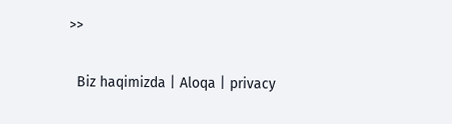>>

  Biz haqimizda | Aloqa | privacy